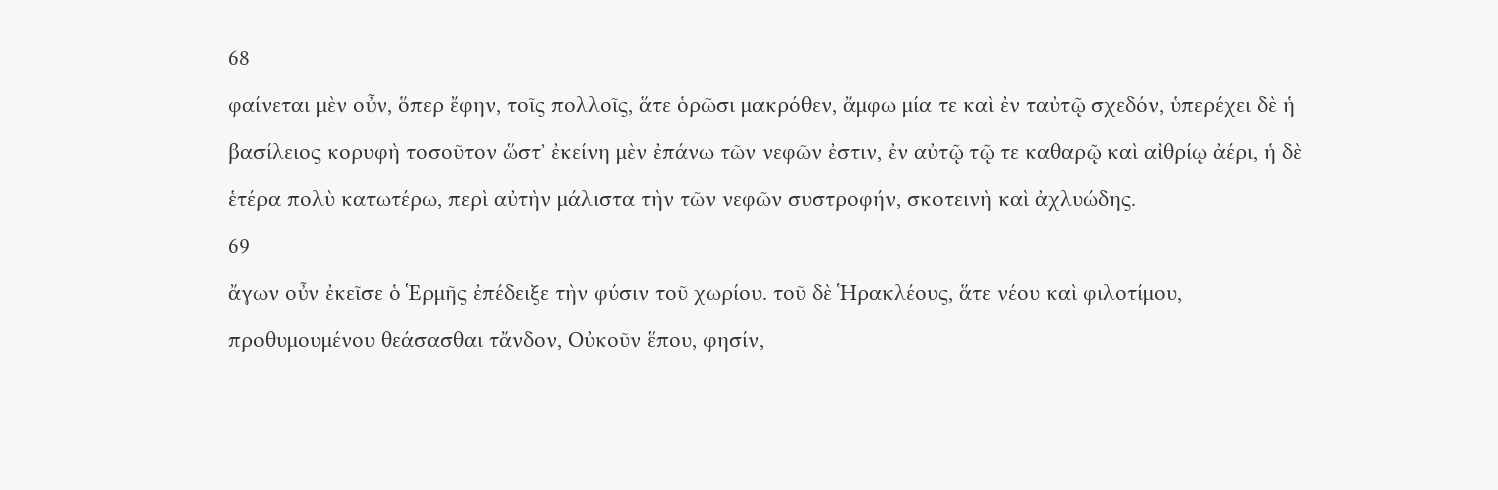68
φαίνεται μὲν οὖν, ὅπερ ἔφην, τοῖς πολλοῖς, ἅτε ὁρῶσι μακρόθεν, ἄμφω μία τε καὶ ἐν ταὐτῷ σχεδόν, ὑπερέχει δὲ ἡ βασίλειος κορυφὴ τοσοῦτον ὥστʼ ἐκείνη μὲν ἐπάνω τῶν νεφῶν ἐστιν, ἐν αὐτῷ τῷ τε καθαρῷ καὶ αἰθρίῳ ἀέρι, ἡ δὲ ἑτέρα πολὺ κατωτέρω, περὶ αὐτὴν μάλιστα τὴν τῶν νεφῶν συστροφήν, σκοτεινὴ καὶ ἀχλυώδης.
69
ἄγων οὖν ἐκεῖσε ὁ Ἑρμῆς ἐπέδειξε τὴν φύσιν τοῦ χωρίου. τοῦ δὲ Ἡρακλέους, ἅτε νέου καὶ φιλοτίμου, προθυμουμένου θεάσασθαι τἄνδον, Οὐκοῦν ἕπου, φησίν,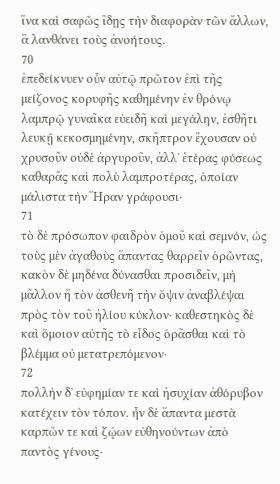ἵνα καὶ σαφῶς ἴδῃς τὴν διαφορὰν τῶν ἄλλων, ἃ λανθάνει τοὺς ἀνοήτους.
70
ἐπεδείκνυεν οὖν αὐτῷ πρῶτον ἐπὶ τῆς μείζονος κορυφῆς καθημένην ἐν θρόνῳ λαμπρῷ γυναῖκα εὐειδῆ καὶ μεγάλην, ἐσθῆτι λευκῇ κεκοσμημένην, σκῆπτρον ἔχουσαν οὐ χρυσοῦν οὐδὲ ἀργυροῦν, ἀλλʼ ἑτέρας φύσεως καθαρᾶς καὶ πολὺ λαμπροτέρας, ὁποίαν μάλιστα τὴν Ἥραν γράφουσι·
71
τὸ δὲ πρόσωπον φαιδρὸν ὁμοῦ καὶ σεμνόν, ὡς τοὺς μὲν ἀγαθοὺς ἅπαντας θαρρεῖν ὁρῶντας, κακὸν δὲ μηδένα δύνασθαι προσιδεῖν, μὴ μᾶλλον ἢ τὸν ἀσθενῆ τὴν ὄψιν ἀναβλέψαι πρὸς τὸν τοῦ ἡλίου κύκλον· καθεστηκὸς δὲ καὶ ὅμοιον αὐτῆς τὸ εἶδος ὁρᾶσθαι καὶ τὸ βλέμμα οὐ μετατρεπόμενον·
72
πολλὴν δʼ εὐφημίαν τε καὶ ἡσυχίαν ἀθόρυβον κατέχειν τὸν τόπον. ἦν δὲ ἅπαντα μεστὰ καρπῶν τε καὶ ζῴων εὐθηνούντων ἀπὸ παντὸς γένους·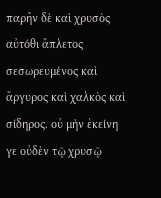παρῆν δὲ καὶ χρυσὸς αὐτόθι ἄπλετος σεσωρευμένος καὶ ἄργυρος καὶ χαλκὸς καὶ σίδηρος. οὐ μὴν ἐκείνη γε οὐδὲν τῷ χρυσῷ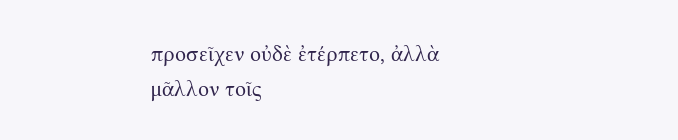προσεῖχεν οὐδὲ ἐτέρπετο, ἀλλὰ μᾶλλον τοῖς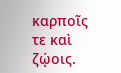καρποῖς τε καὶ ζῴοις.